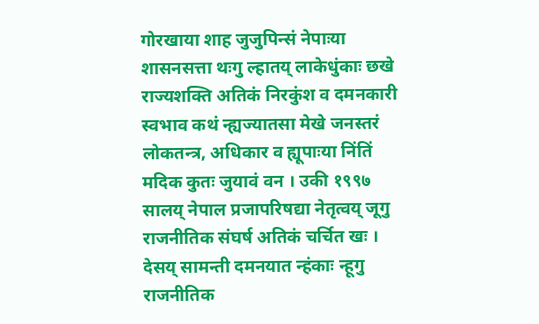गोरखाया शाह जुजुपिन्सं नेपाःया शासनसत्ता थःगु ल्हातय् लाकेधुंकाः छखे राज्यशक्ति अतिकं निरकुंश व दमनकारी स्वभाव कथं न्ह्यज्यातसा मेखे जनस्तरं लोकतन्त्र, अधिकार व ह्यूपाःया निंतिं मदिक कुतः जुयावं वन । उकी १९९७ सालय् नेपाल प्रजापरिषद्या नेतृत्वय् जूगु राजनीतिक संघर्ष अतिकं चर्चित खः । देसय् सामन्ती दमनयात न्हंकाः न्हूगु राजनीतिक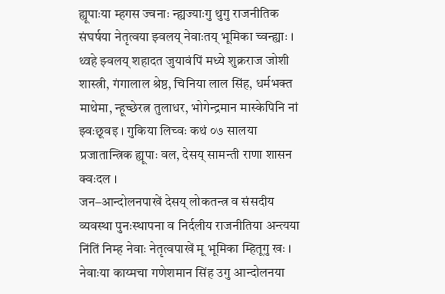ह्यूपाःया म्हगस ज्वनाः न्ह्यज्याःगु थुगु राजनीतिक संघर्षया नेतृत्वया झ्वलय् नेवाःतय् भूमिका च्वन्ह्याः । थ्वहे झ्वलय् शहादत जुयावंपिं मध्ये शुक्रराज जोशी शास्त्री, गंगालाल श्रेष्ठ, चिनिया लाल सिंह, धर्मभक्त माथेमा, न्हूच्छेरत्न तुलाधर, भोगेन्द्रमान मास्केपिनि नां झ्वःछूवइ । गुकिया लिच्वः कथं ०७ सालया प्रजातान्त्रिक ह्यूपाः वल, देसय् सामन्ती राणा शासन क्वःदल ।
जन–आन्दोलनपाखें देसय् लोकतन्त्र व संसदीय व्यवस्था पुनःस्थापना व निर्दलीय राजनीतिया अन्त्यया निंतिं निम्ह नेवाः नेतृत्वपाखें मू भूमिका म्हितूगु खः । नेवाःया काय्मचा गणेशमान सिंह उगु आन्दोलनया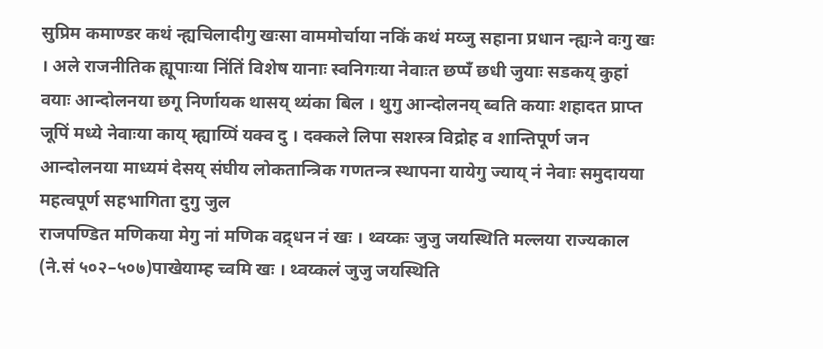सुप्रिम कमाण्डर कथं न्ह्यचिलादीगु खःसा वाममोर्चाया नकिं कथं मय्जु सहाना प्रधान न्ह्यःने वःगु खः । अले राजनीतिक ह्यूपाःया निंतिं विशेष यानाः स्वनिगःया नेवाःत छप्पँ छधी जुयाः सडकय् कुहां वयाः आन्दोलनया छगू निर्णायक थासय् थ्यंका बिल । थुगु आन्दोलनय् ब्वति कयाः शहादत प्राप्त जूपिं मध्ये नेवाःया काय् म्ह्याय्पिं यक्व दु । दक्कले लिपा सशस्त्र विद्रोह व शान्तिपूर्ण जन आन्दोलनया माध्यमं देसय् संघीय लोकतान्त्रिक गणतन्त्र स्थापना यायेगु ज्याय् नं नेवाः समुदायया महत्वपूर्ण सहभागिता दुगु जुल
राजपण्डित मणिकया मेगु नां मणिक वद्र्धन नं खः । थ्वय्कः जुजु जयस्थिति मल्लया राज्यकाल (ने.सं ५०२–५०७)पाखेयाम्ह च्वमि खः । थ्वय्कलं जुजु जयस्थिति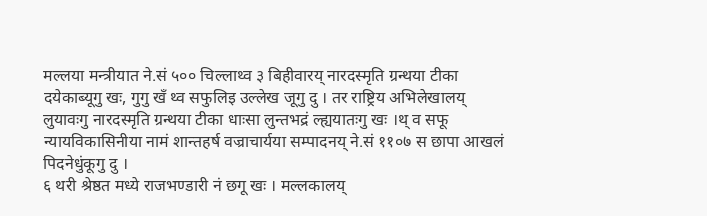मल्लया मन्त्रीयात ने.सं ५०० चिल्लाथ्व ३ बिहीवारय् नारदस्मृति ग्रन्थया टीका दयेकाब्यूगु खः, गुगु खँ थ्व सफुलिइ उल्लेख जूगु दु । तर राष्ट्रिय अभिलेखालय् लुयावःगु नारदस्मृति ग्रन्थया टीका धाःसा लुन्तभद्रं ल्ह्ययातःगु खः ।थ् व सफू न्यायविकासिनीया नामं शान्तहर्ष वज्राचार्यया सम्पादनय् ने.सं ११०७ स छापा आखलं पिदनेधुंकूगु दु ।
६ थरी श्रेष्ठत मध्ये राजभण्डारी नं छगू खः । मल्लकालय्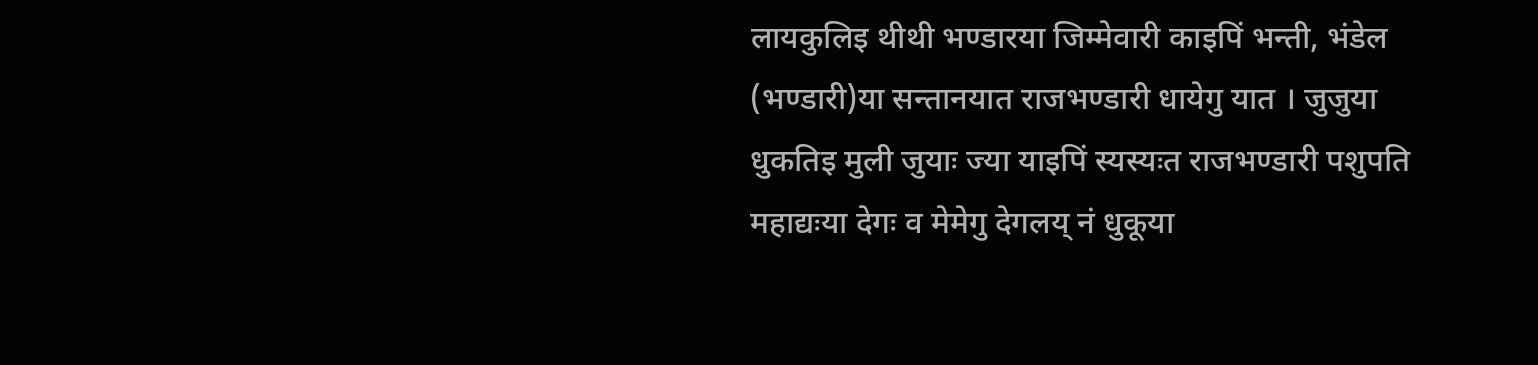लायकुलिइ थीथी भण्डारया जिम्मेवारी काइपिं भन्ती, भंडेल (भण्डारी)या सन्तानयात राजभण्डारी धायेगु यात । जुजुया धुकतिइ मुली जुयाः ज्या याइपिं स्यस्यःत राजभण्डारी पशुपति महाद्यःया देगः व मेमेगु देगलय् नं धुकूया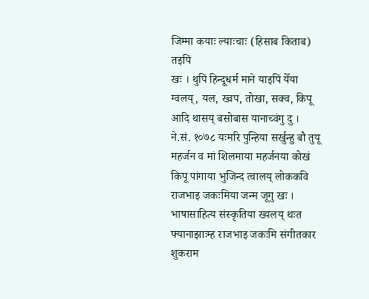जिम्मा कयाः ल्याःचाः (हिसाब किताब) तइपिं
खः । थुपिं हिन्दूधर्म माने याइपिं येँया ग्वलय्, यल, ख्वप, तोखा, सक्व, किपू आदि थासय् बसोबास यानाच्वंगु दु ।
ने.सं. १०७८ यःमरि पुन्हिया सर्खुन्हु बौ तुयू महर्जन व मां शिलमाया महर्जनया कोखं किपू पांगाया भुजिन्द त्वालय् लोककवि राजभाइ जकःमिया जन्म जूगु खः । भाषासाहित्य संस्कृतिया ख्यलय् थःत फ्यानाझाःम्ह राजभाइ जकःमि संगीतकार शुकराम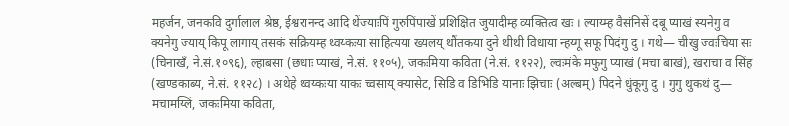महर्जन, जनकवि दुर्गालाल श्रेष्ठ, ईश्वरानन्द आदि थेंज्याःपिं गुरुपिंपाखें प्रशिक्षित जुयादीम्ह व्यक्तित्व खः । ल्याय्म्ह वैसंनिसें दबू प्याखं स्यनेगु व क्यनेगु ज्याय् किपू लागाय् तसकं सक्रियम्ह थ्वय्कःया साहित्यया ख्यलय् थौंतकया दुने थीथी विधाया न्हय्गू सफू पिदंगु दु । गथे— चीखु ज्वःचिया सः (चिनाखँ, ने.सं.१०९६), ल्हाबसा (छधाः प्याखं, ने.सं. ११०५), जकःमिया कविता (ने.सं. ११२२), ल्वःमंके मफुगु प्याखं (मचा बाखं), खराचा व सिंह (खण्डकाब्य, ने.सं. ११२८) । अथेहे थ्वय्कःया याकः च्वसाय् क्यासेट, सिडि व डिभिडि यानाः झिचाः (अल्बम्) पिदने धुंकूगु दु । गुगु थुकथं दु— मचामय्लिं, जकःमिया कविता,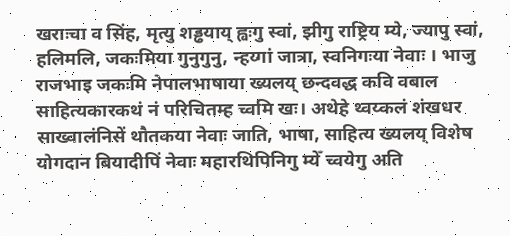खराःचा व सिंह, मृत्यु शड्ढयाय् ह्वःगु स्वां, झीगु राष्ट्रिय म्ये, ज्यापु स्वां, हलिमलि, जकःमिया गुनुगुनु, न्हय्गां जात्रा, स्वनिगःया नेवाः । भाजु राजभाइ जकःमि नेपालभाषाया ख्यलय् छन्दवद्ध कवि वबाल साहित्यकारकथं नं परिचितम्ह च्वमि खः। अथेहे थ्वय्कलं शंखधर साख्वालंनिसें थौतकया नेवाः जाति, भाषा, साहित्य ख्यलय् विशेष योगदान बियादीपिं नेवाः महारथिपिनिगु म्येँ च्वयेगु अति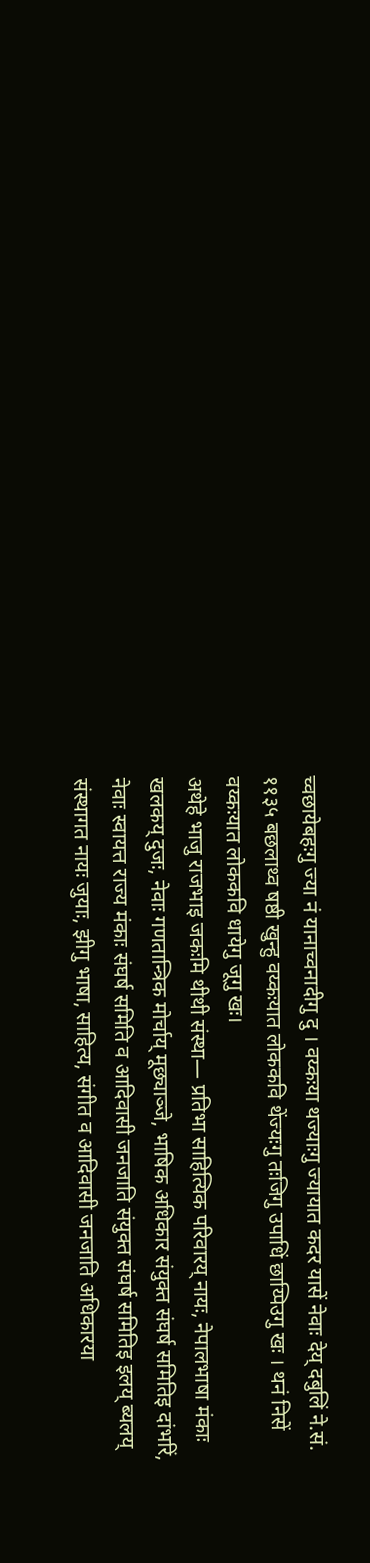च्वछायेबहःगु ज्या नं यानाच्वनादीगु दु । वय्कःया थज्याःगु ज्यायात कदर यासें नेवाः देय् दबुलिं ने.सं. ११३५ बछलाथ्व षष्ठी खुन्हु वय्कःयात लोककवि थेंज्यःगु तःजिगु उपाधिं छाय्पिउगु खः । थनं निसें वय्कःयात लोककवि धायेगु जूगु खः।
अथेहे भाजु राजभाइ जकःमि थीथी संस्था— प्रतिभा साहित्यिक परिवारय् नायः, नेपालभाषा मंकाः खलकय् दुजः, नेवाः गणतान्त्रिक मोर्चाय् मूछ्याञ्जे, भाषिक अधिकार संयुक्त संघर्ष समितिइ दांभरिं, नेवाः स्वायत्त राज्य मंकाः संघर्ष समिति व आदिवासी जनजाति संयुक्त संघर्ष समितिइ इलय् ब्यलय् संस्थागत नायः जुयाः, झीगु भाषा, साहित्य, संगीत व आदिवासी जनजाति अधिकारया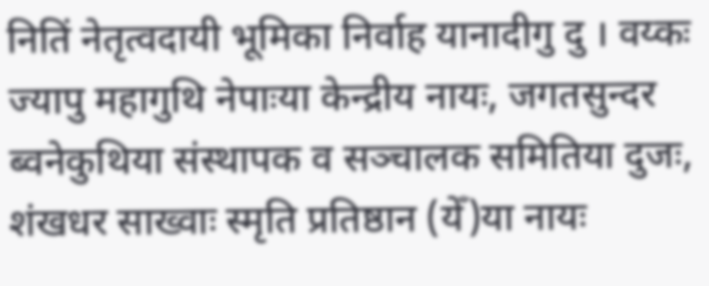नितिं नेतृत्वदायी भूमिका निर्वाह यानादीगु दु । वय्कः ज्यापु महागुथि नेपाःया केन्द्रीय नायः, जगतसुन्दर ब्वनेकुथिया संस्थापक व सञ्चालक समितिया दुजः, शंखधर साख्वाः स्मृति प्रतिष्ठान (येँ)या नायः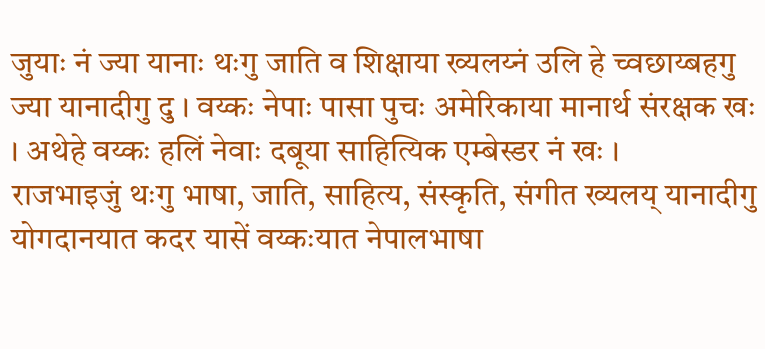जुयाः नं ज्या यानाः थःगु जाति व शिक्षाया ख्यलय्नं उलि हे च्वछाय्बहगु ज्या यानादीगु दु । वय्कः नेपाः पासा पुचः अमेरिकाया मानार्थ संरक्षक खः । अथेहे वय्कः हलिं नेवाः दबूया साहित्यिक एम्बेस्डर नं खः ।
राजभाइजुं थःगु भाषा, जाति, साहित्य, संस्कृति, संगीत ख्यलय् यानादीगु योगदानयात कदर यासें वय्कःयात नेपालभाषा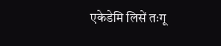एकेडेमि लिसें तःगू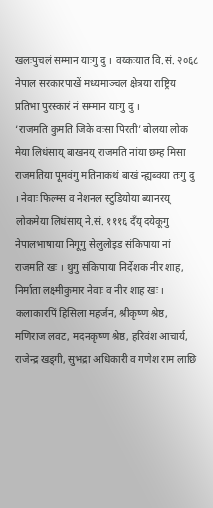खलःपुचलं सम्मान याःगु दु । वय्कःयात वि.सं. २०६८ नेपाल सरकारपाखें मध्यमाञ्चल क्षेत्रया राष्ट्रिय प्रतिभा पुरस्कारं नं सम्मान याःगु दु ।
‘राजमति कुमति जिके वःसा पिरती’ बोलया लोक मेया लिधंसाय् बाखनय् राजमति नांया छम्ह मिसा राजमतिया पूमवंगु मतिनाकथं बाखं न्ह्यब्वया तःगु दु । नेवाः फिल्म्स व नेशनल स्टुडियोया ब्यानरय् लोकमेया लिधंसाय् ने.सं. १११६ दँय् दयेकूगु नेपालभाषाया निगूगु सेलुलोइड संकिपाया नां राजमति खः । थुगु संकिपाया निर्देशक नीर शाह, निर्माता लक्ष्मीकुमार नेवाः व नीर शाह खः ।
कलाकारपिं हिसिला महर्जन, श्रीकृष्ण श्रेष्ठ, मणिराज लवट, मदनकृष्ण श्रेष्ठ, हरिवंश आचार्य, राजेन्द्र खड्गी, सुभद्रा अधिकारी व गणेश राम लाछि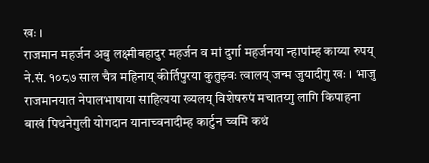खः ।
राजमान महर्जन अबु लक्ष्मीबहादुर महर्जन व मां दुर्गा महर्जनया न्हापांम्ह काय्या रुपय् ने.सं. १०८७ साल चैत्र महिनाय् कीर्तिपुरया कुतुझ्वः त्वालय् जन्म जुयादीगु खः । भाजु राजमानयात नेपालभाषाया साहित्यया ख्यलय् विशेषरुपं मचातय्गु लागि किपाहना बाखं पिथनेगुली योगदान यानाच्वनादीम्ह कार्टुन च्वमि कथं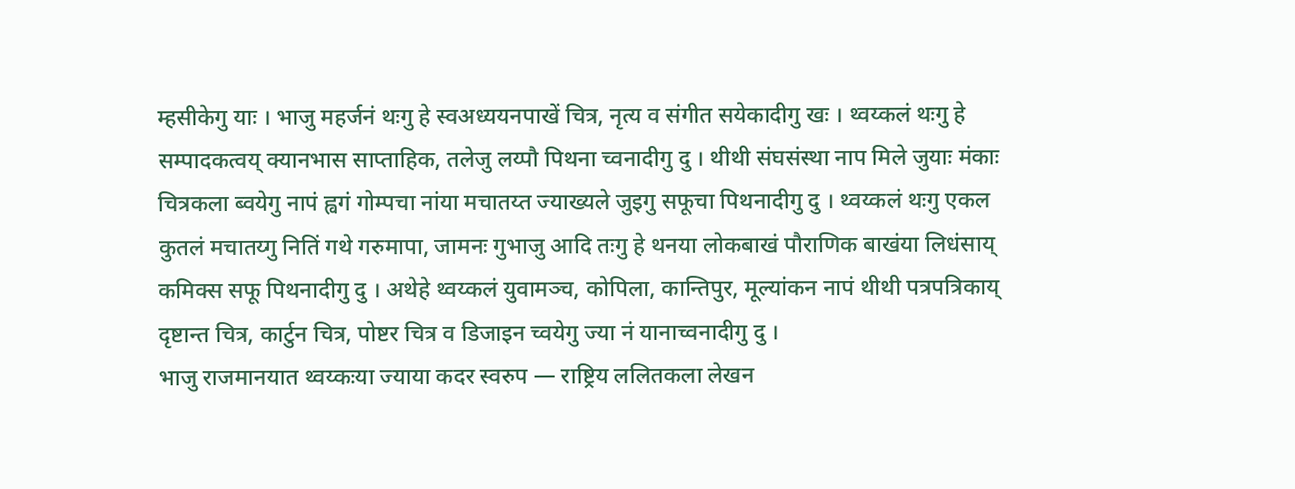म्हसीकेगु याः । भाजु महर्जनं थःगु हे स्वअध्ययनपाखें चित्र, नृत्य व संगीत सयेकादीगु खः । थ्वय्कलं थःगु हे सम्पादकत्वय् क्यानभास साप्ताहिक, तलेजु लय्पौ पिथना च्वनादीगु दु । थीथी संघसंस्था नाप मिले जुयाः मंकाः चित्रकला ब्वयेगु नापं ह्वगं गोम्पचा नांया मचातय्त ज्याख्यले जुइगु सफूचा पिथनादीगु दु । थ्वय्कलं थःगु एकल कुतलं मचातय्गु नितिं गथे गरुमापा, जामनः गुभाजु आदि तःगु हे थनया लोकबाखं पौराणिक बाखंया लिधंसाय् कमिक्स सफू पिथनादीगु दु । अथेहे थ्वय्कलं युवामञ्च, कोपिला, कान्तिपुर, मूल्यांकन नापं थीथी पत्रपत्रिकाय् दृष्टान्त चित्र, कार्टुन चित्र, पोष्टर चित्र व डिजाइन च्वयेगु ज्या नं यानाच्वनादीगु दु ।
भाजु राजमानयात थ्वय्कःया ज्याया कदर स्वरुप — राष्ट्रिय ललितकला लेखन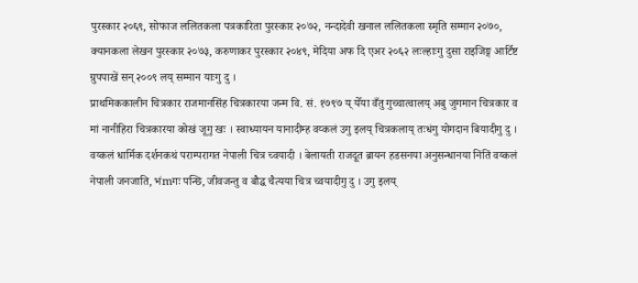पुरस्कार २०६९, सोफाज ललितकला पत्रकारिता पुरस्कार २०७२, नन्दादेवी खनाल ललितकला स्मृति सम्मान २०७०, क्यानकला लेखन पुरस्कार २०७३, करुणाकर पुरस्कार २०४९, मेदिया अफ दि एअर २०६२ लःल्हाःगु दुसा राइजिङ्ग आर्टिष्ट ग्रुपपाखें सन् २००९ लय् सम्मान याःगु दु ।
प्राथमिककालीन चित्रकार राजमानसिंह चित्रकारया जन्म वि. सं. १७९७ य् येँया वँतु गुच्चात्वालय् अबु जुगमान चित्रकार व मां नानीहिरा चित्रकारया कोखं जूगु खः । स्वाध्यायन यानादीम्ह वय्कलं उगु इलय् चित्रकलाय् तःधंगु योगदान बियादीगु दु । वय्कलं धार्मिक दर्शनकथं पराम्परागत नेपाली चित्र च्वयादी । बेलायती राजदूत ब्रायन हडसनया अनुसन्धानया निंतिं वय्कलं नेपाली जनजाति, भंmगः पन्छि, जीवजन्तु व बौद्ध चैत्यया चित्र च्वयादीगु दु । उगु इलय्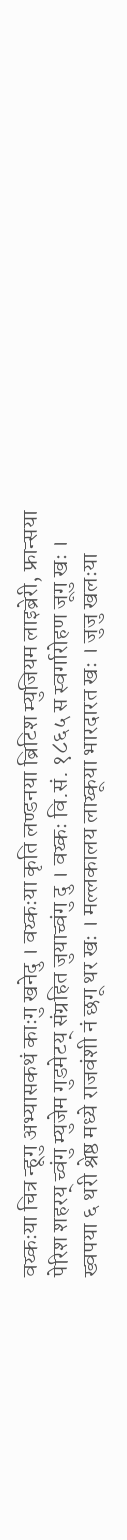वय्कःया चित्र न्हूगु अभ्यासकथं काःगु खनेदु । वय्कःया कृति लण्डनया ब्रिटिश म्युजियम लाइब्रेरी, फ्रान्सया पेरिश शहरय् च्वंगु म्युजेम गुडमेटय् संग्रहित जुयाच्वंगु दु । वय्कः वि.सं. १८६५ स स्वर्गारोहण जूगु खः ।
ख्वपया ६ थरी श्रेष्ठ मध्ये राजवंशी नं छगू थर खः । मल्लकालय लाय्कूया भारदारत खः । जुजु खलःया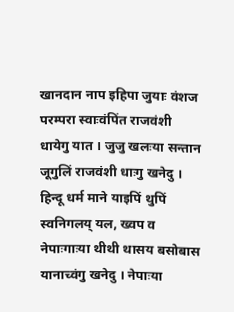खानदान नाप इहिपा जुयाः वंशज परम्परा स्वाःवंपिंत राजवंशी धायेगु यात । जुजु खलःया सन्तान जूगुलिं राजवंशी धाःगु खनेदु । हिन्दू धर्म माने याइपिं थुपिं स्वनिगलय् यल, ख्वप व नेपाःगाःया थीथी थासय बसोबास यानाच्वंगु खनेदु । नेपाःया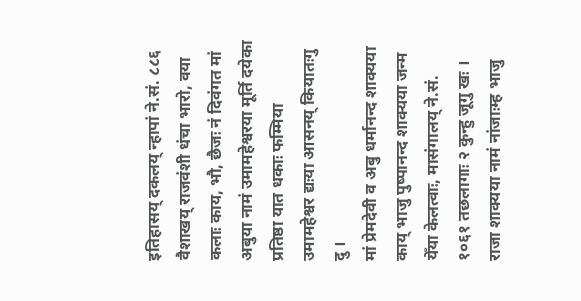इतिहासय् दकलय् न्हापां ने.सं. ८८६ वैशाखय् राजवंशी धंचा भारो, वया कलाः काय, भौ, छैजः नं दिवंगत मां अबुया नामं उमामहेश्वरया मूर्ति दयेका प्रतिष्ठा यात धकाः फम्मिया उमामहेश्वर द्यःया आसनय् कियातःगु दु ।
मां प्रेमदेवी व अबु धर्मानन्द शाक्यया काय् भाजु पुष्पानन्द शाक्यया जन्म येँया केलत्वाः, मासंगालय् ने.सं. १०६१ तछलागाः २ कुन्हु जूगु खः । राजा शाक्यया नामं नांजाःम्ह भाजु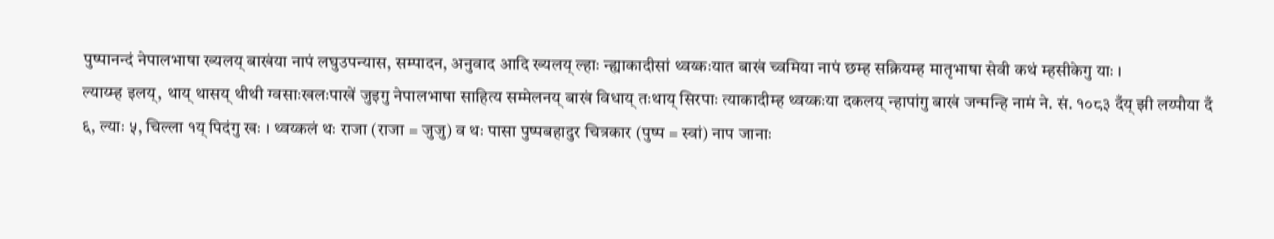पुष्पानन्दं नेपालभाषा ख्यलय् बाखंया नापं लघुउपन्यास, सम्पादन, अनुवाद आदि ख्यलय् ल्हाः न्ह्याकादीसां थ्वय्कःयात बाखं च्वमिया नापं छम्ह सक्रियम्ह मातृभाषा सेवी कथं म्हसीकेगु याः ।
ल्याय्म्ह इलय्, थाय् थासय् थीथी ग्वसाःखलःपाखें जुइगु नेपालभाषा साहित्य सम्मेलनय् बाखं विधाय् तःथाय् सिरपाः त्याकादीम्ह थ्वय्कःया दकलय् न्हापांगु बाखं जन्मन्हि नामं ने. सं. १०८३ दँय् झी लय्पौया दँ ६, ल्याः ५, चिल्ला १य् पिदंगु खः । थ्वय्कलं थः राजा (राजा = जुजु) व थः पासा पुष्पबहादुर चित्रकार (पुष्प = स्वां) नाप जानाः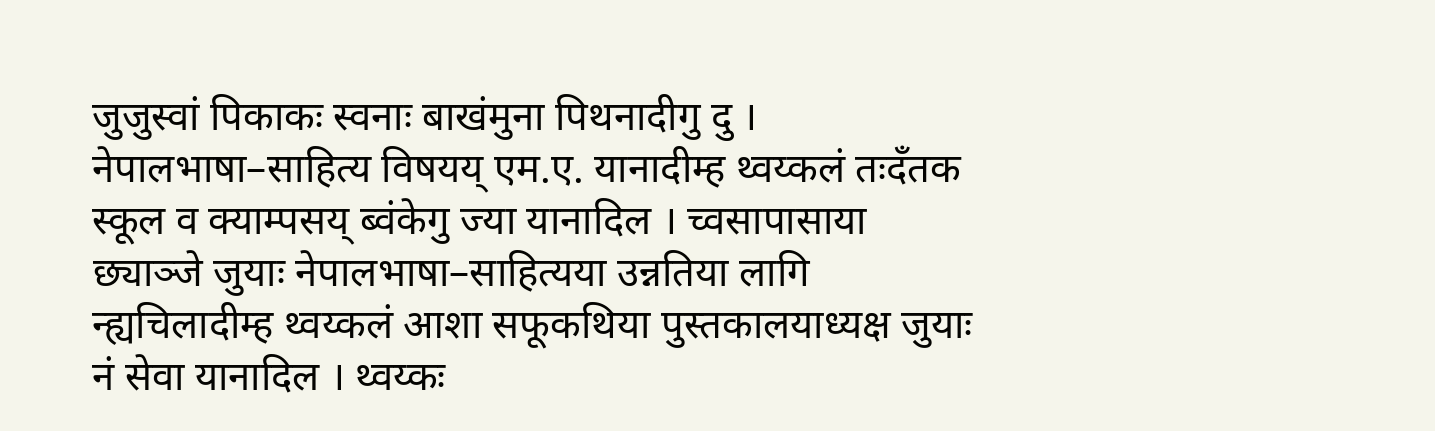जुजुस्वां पिकाकः स्वनाः बाखंमुना पिथनादीगु दु ।
नेपालभाषा–साहित्य विषयय् एम.ए. यानादीम्ह थ्वय्कलं तःदँतक स्कूल व क्याम्पसय् ब्वंकेगु ज्या यानादिल । च्वसापासाया छ्याञ्जे जुयाः नेपालभाषा–साहित्यया उन्नतिया लागि न्ह्यचिलादीम्ह थ्वय्कलं आशा सफूकथिया पुस्तकालयाध्यक्ष जुयाः नं सेवा यानादिल । थ्वय्कः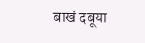बाखं दबूया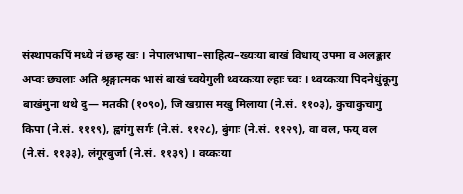संस्थापकपिं मध्ये नं छम्ह खः । नेपालभाषा–साहित्य–ख्यःया बाखं विधाय् उपमा व अलङ्कार अप्वः छ्यलाः अति श्रृङ्गात्मक भासं बाखं च्वयेगुली थ्वय्कःया ल्हाः च्वः । थ्वय्कःया पिदनेधुंकूगु बाखंमुना थथे दु— मतकी (१०९०), जि खग्रास मखु मिलाया (ने.सं. ११०३), कुचाकुचागु किपा (ने.सं. १११९), ह्वगंगु सर्गः (ने.सं. ११२८), बुंगाः (ने.सं. ११२९), वा वल, फय् वल (ने.सं. ११३३), लंगूरबुर्जा (ने.सं. ११३९) । वय्कःया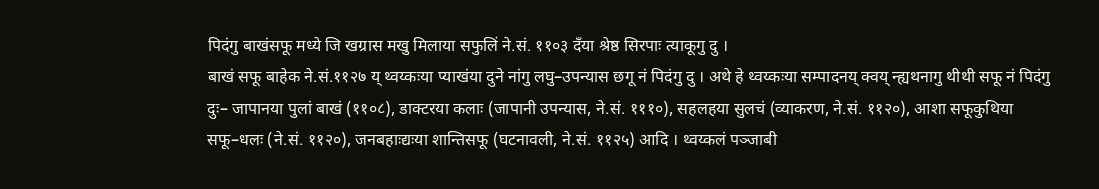पिदंगु बाखंसफू मध्ये जि खग्रास मखु मिलाया सफुलिं ने.सं. ११०३ दँया श्रेष्ठ सिरपाः त्याकूगु दु ।
बाखं सफू बाहेक ने.सं.११२७ य् थ्वय्कःया प्याखंया दुने नांगु लघु–उपन्यास छगू नं पिदंगु दु । अथे हे थ्वय्कःया सम्पादनय् क्वय् न्ह्यथनागु थीथी सफू नं पिदंगु दुः– जापानया पुलां बाखं (११०८), डाक्टरया कलाः (जापानी उपन्यास, ने.सं. १११०), सहलहया सुलचं (व्याकरण, ने.सं. ११२०), आशा सफूकुथिया सफू–धलः (ने.सं. ११२०), जनबहाःद्यःया शान्तिसफू (घटनावली, ने.सं. ११२५) आदि । थ्वय्कलं पञ्जाबी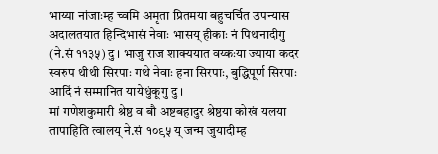भाय्या नांजाःम्ह च्वमि अमृता प्रितमया बहुचर्चित उपन्यास अदालतयात हिन्दिभासं नेवाः भासय् हीकाः नं पिथनादीगु (ने.सं ११३५) दु । भाजु राज शाक्ययात वय्कःया ज्याया कदर स्वरुप थीथी सिरपाः गथे नेवाः हना सिरपाः, बुद्धिपूर्ण सिरपाः आदिं नं सम्मानित यायेधुंकूगु दु ।
मां गणेशकुमारी श्रेष्ठ व बौ अष्टबहादुर श्रेष्ठया कोखं यलया तापाहिति त्वालय् ने.सं १०९५ य् जन्म जुयादीम्ह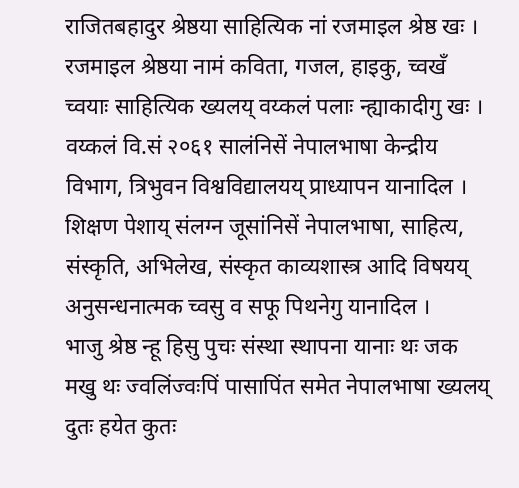राजितबहादुर श्रेष्ठया साहित्यिक नां रजमाइल श्रेष्ठ खः । रजमाइल श्रेष्ठया नामं कविता, गजल, हाइकु, च्वखँ च्वयाः साहित्यिक ख्यलय् वय्कलं पलाः न्ह्याकादीगु खः । वय्कलं वि.सं २०६१ सालंनिसें नेपालभाषा केन्द्रीय विभाग, त्रिभुवन विश्वविद्यालयय् प्राध्यापन यानादिल । शिक्षण पेशाय् संलग्न जूसांनिसें नेपालभाषा, साहित्य, संस्कृति, अभिलेख, संस्कृत काव्यशास्त्र आदि विषयय् अनुसन्धनात्मक च्वसु व सफू पिथनेगु यानादिल ।
भाजु श्रेष्ठ न्हू हिसु पुचः संस्था स्थापना यानाः थः जक मखु थः ज्वलिंज्वःपिं पासापिंत समेत नेपालभाषा ख्यलय् दुतः हयेत कुतः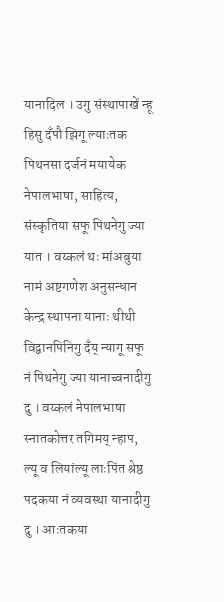यानादिल । उगु संस्थापाखें न्हू हिसु दँपौ झिगू ल्याःतक पिथनसा दर्जनं मयायेक नेपालभाषा, साहित्य, संस्कृतिया सफू पिथनेगु ज्या यात । वय्कलं थः मांअबुया नामं अष्टगणेश अनुसन्धान केन्द्र स्थापना यानाः थीथी विद्वानपिनिगु दँय् न्यागू सफू नं पिथनेगु ज्या यानाच्वनादीगु दु । वय्कलं नेपालभाषा स्नातकोत्तर तगिमय् न्हाप, ल्यू व लियांल्यू लाःपिंत श्रेष्ठ पदकया नं व्यवस्था यानादीगु दु । आःतकया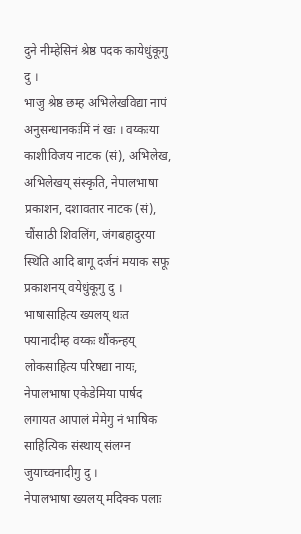दुने नीम्हेसिनं श्रेष्ठ पदक कायेधुंकूगु दु ।
भाजु श्रेष्ठ छम्ह अभिलेखविद्या नापं अनुसन्धानकःमिं नं खः । वय्कःया काशीविजय नाटक (सं), अभिलेख, अभिलेखय् संस्कृति, नेपालभाषा प्रकाशन, दशावतार नाटक (सं), चौंसाठी शिवलिंग, जंगबहादुरया स्थिति आदि बागू दर्जनं मयाक सफू प्रकाशनय् वयेधुंकूगु दु । भाषासाहित्य ख्यलय् थःत फ्यानादीम्ह वय्कः थौंकन्हय् लोकसाहित्य परिषद्या नायः, नेपालभाषा एकेडेमिया पार्षद लगायत आपालं मेमेगु नं भाषिक साहित्यिक संस्थाय् संलग्न जुयाच्वनादीगु दु ।
नेपालभाषा ख्यलय् मदिक्क पलाः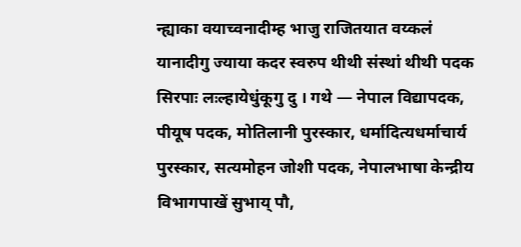न्ह्याका वयाच्वनादीम्ह भाजु राजितयात वय्कलं यानादीगु ज्याया कदर स्वरुप थीथी संस्थां थीथी पदक सिरपाः लःल्हायेधुंकूगु दु । गथे — नेपाल विद्यापदक, पीयूष पदक, मोतिलानी पुरस्कार, धर्मादित्यधर्माचार्य पुरस्कार, सत्यमोहन जोशी पदक, नेपालभाषा केन्द्रीय विभागपाखें सुभाय् पौ,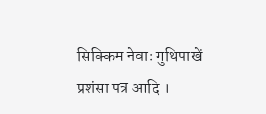सिक्किम नेवाः गुथिपाखें प्रशंसा पत्र आदि ।